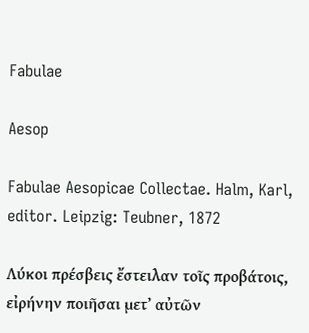Fabulae

Aesop

Fabulae Aesopicae Collectae. Halm, Karl, editor. Leipzig: Teubner, 1872

Λύκοι πρέσβεις ἔστειλαν τοῖς προβάτοις, εἰρήνην ποιῆσαι μετʼ αὐτῶν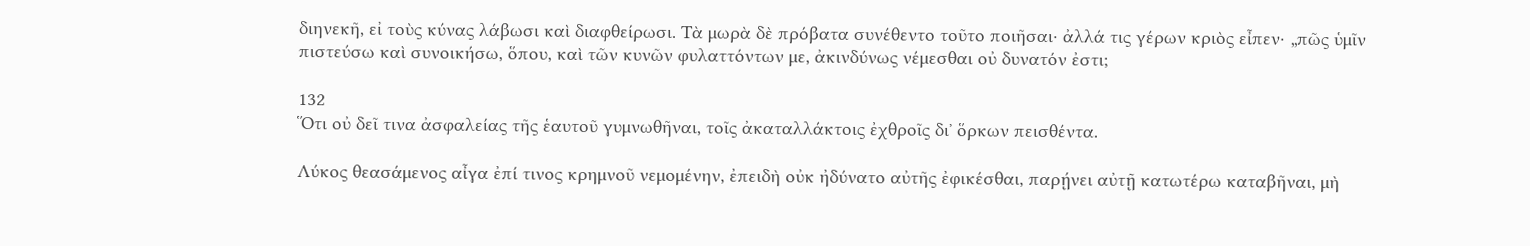διηνεκῆ, εἰ τοὺς κύνας λάβωσι καὶ διαφθείρωσι. Τὰ μωρὰ δὲ πρόβατα συνέθεντο τοῦτο ποιῆσαι· ἀλλά τις γέρων κριὸς εἶπεν· „πῶς ὑμῖν πιστεύσω καὶ συνοικήσω, ὅπου, καὶ τῶν κυνῶν φυλαττόντων με, ἀκινδύνως νέμεσθαι οὐ δυνατόν ἐστι;

132
Ὅτι οὐ δεῖ τινα ἀσφαλείας τῆς ἑαυτοῦ γυμνωθῆναι, τοῖς ἀκαταλλάκτοις ἐχθροῖς διʼ ὅρκων πεισθέντα.

Λύκος θεασάμενος αἶγα ἐπί τινος κρημνοῦ νεμομένην, ἐπειδὴ οὐκ ἠδύνατο αὐτῆς ἐφικέσθαι, παρῄνει αὐτῇ κατωτέρω καταβῆναι, μὴ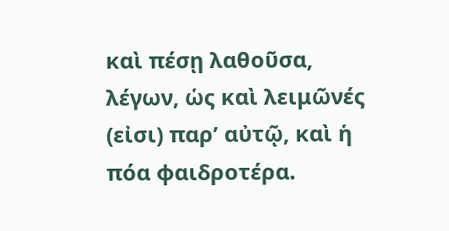καὶ πέσῃ λαθοῦσα, λέγων, ὡς καὶ λειμῶνές (εἰσι) παρʼ αὐτῷ, καὶ ἡ πόα φαιδροτέρα.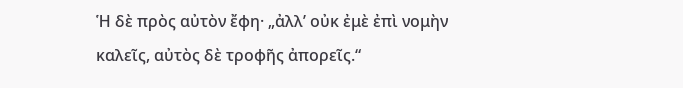Ἡ δὲ πρὸς αὐτὸν ἔφη· „ἀλλʼ οὐκ ἐμὲ ἐπὶ νομὴν καλεῖς, αὐτὸς δὲ τροφῆς ἀπορεῖς.“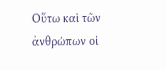Οὕτω καὶ τῶν ἀνθρώπων οἱ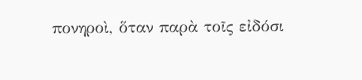πονηροὶ, ὅταν παρὰ τοῖς εἰδόσι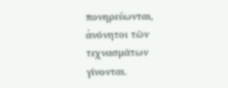πονηρεύωνται, ἀνόνητοι τῶν τεχνασμάτων γίνονται.